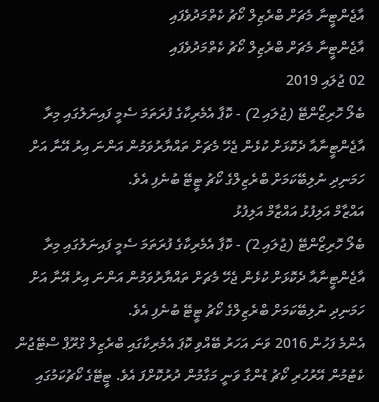އާޖެންޓީނާ މެޗަށް ބްރެޒިލް ކޯޗު ކެތްމަދުވެފައި
އާޖެންޓީނާ މެޗަށް ބްރެޒިލް ކޯޗު ކެތްމަދުވެފައި
02 ޖުލައި 2019
ބެލޯ ހޮރިޒޯންޓޭ (ޖުލައި 2) - ކޮޕާ އެމެރިކާގެ ފުރަތަމަ ސެމީ ފައިނަލުގައި މިރާ އާޖެންޓީނާއާ ދެކޮޅަށް ކުޅެން ޖެހޭ މެޗަށް ތައްޔާރުވަމުން އަންނަ އިރު އޭނާ އަށް ހަމަނިދި ނުލިބޭކަމަށް ބްރެޒިލްގެ ކޯޗު ޓީޓޭ ބުނެފި އެވެ.
އައްޒާމް އަލިފުޅު އައްޒާމް އަލިފުޅު
ބެލޯ ހޮރިޒޯންޓޭ (ޖުލައި 2) - ކޮޕާ އެމެރިކާގެ ފުރަތަމަ ސެމީ ފައިނަލުގައި މިރާ އާޖެންޓީނާއާ ދެކޮޅަށް ކުޅެން ޖެހޭ މެޗަށް ތައްޔާރުވަމުން އަންނަ އިރު އޭނާ އަށް ހަމަނިދި ނުލިބޭކަމަށް ބްރެޒިލްގެ ކޯޗު ޓީޓޭ ބުނެފި އެވެ.
އެންމެ ފަހުން 2016 ވަނަ އަހަރު ބޭއްވި ކޮޕަ އެމެރިކާގައި ބްރެޒިލް ގްރޫޕް ސްޓޭޖުން ކެޓުމުން އޭރުހުރި ކޯޗު ޑުންގާ ވަނީ މަގާމުން ދުރުކޮށްފަ އެވެ. ޓީޓޭގެ ކޯޗުކަމުގައި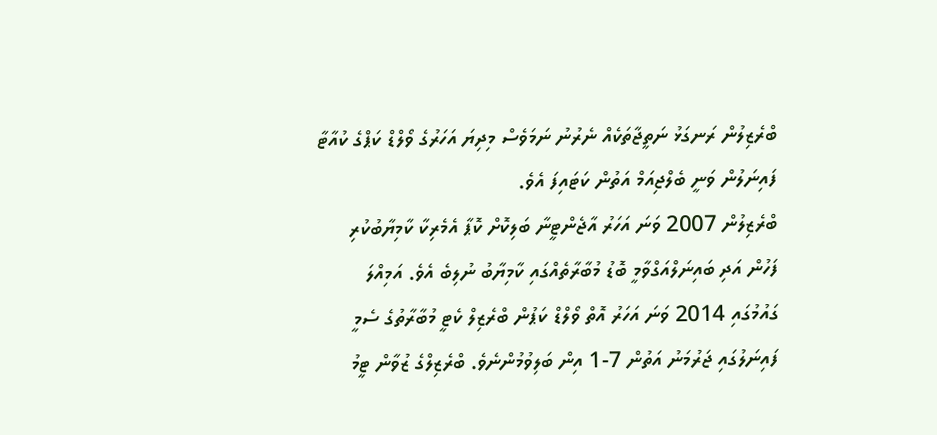ބްރެޒިލުން ރަނގަޅު ނަތީޖާތަކެއް ނެރުނު ނަމަވެސް މިދިޔަ އަހަރުގެ ވޯލްޑް ކަޕްގެ ކުއާޓާ ފައިނަލުން ވަނީ ބެލްޖިއަމް އަތުން ކަޓައިފަ އެވެ.
ބްރެޒިލުން 2007 ވަނަ އަހަރު އާޖެންޓީނާ ބަލިކޮށް ކޮޕާ އެމެރިކާ ކާމިޔާބުކުރި ފަހުން އަދި ބައިނަލްއަގްވާމީ ބޮޑު މުބާރާތެއްގައި ކާމިޔާބު ނުލިބެ އެވެ. އަމިއްލަ ގައުމުގައި 2014 ވަނަ އަހަރު އޮތް ވޯލްޑް ކަޕުން ބްރެޒިލް ކެޓީ މުބާރާތުގެ ސެމީ ފައިނަލުގައި ޖަރުމަނު އަތުން 7-1 އިން ބަލިވުމުންނެވެ. ބްރެޒިލްގެ ޒުވާން ޓީމު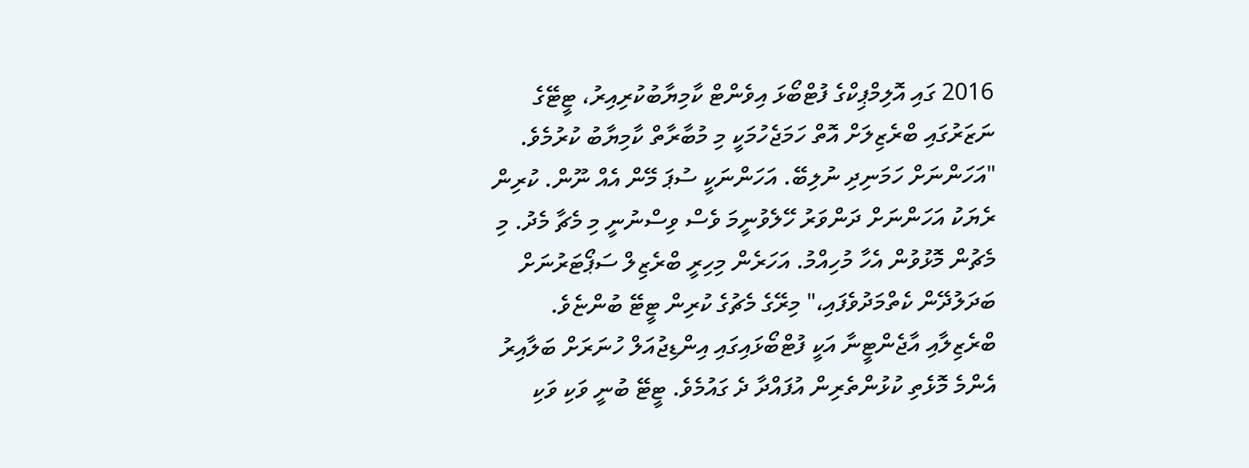2016 ގައި އޮލިމްޕިކްގެ ފުޓްބޯޅަ އިވެންޓް ކާމިޔާބުކުރިއިރު، ޓީޓޭގެ ނަޒަރުގައި ބްރެޒިލަށް އޮތް ހަމަޖެހުމަކީ މި މުބާރާތް ކާމިޔާބު ކުރުމެވެ.
"އަހަންނަށް ހަމަނިދި ނުލިބޭ. އަހަންނަކީ ސުޕަ މޭން އެއް ނޫން. ކުރިން ރެޔަކު އަހަންނަށް ދަންވަރު ހޭލެވުނީމަ ވެސް ވިސްނުނީ މި މެޗާ މެދު. މި މެޗުން މޮޅުވުން އެހާ މުހިއްމު. އަހަރެން މިހިރީ ބްރެޒިލް ސަޕޯޓަރުނަށް ބަދަލުދޭން ކެތްމަދުވެފައި،" މިރޭގެ މެޗުގެ ކުރިން ޓީޓޭ ބުންޏެވެ.
ބްރެޒިލާއި އާޖެންޓީނާ އަކީ ފުޓްބޯޅައިގައި އިންޑިޖުއަލް ހުނަރަށް ބަލާއިރު އެންމެ މޮޅެތި ކުޅުންތެރިން އުފައްދާ ދެ ގައުމެވެ. ޓީޓޭ ބުނީ ވަކި ވަކި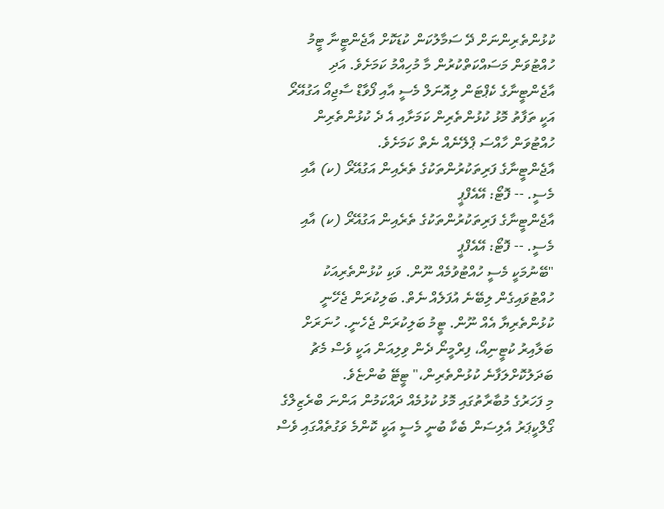ކުޅުންތެރިންނަށް ދޭ ސަމާލުކަން ކުޑަކޮށް އާޖެންޓީނާ ޓީމު ހުއްޓުވަން މަސައްކަތްކުރުން މާ މުހިއްމު ކަމަށެވެ. އަދި އާޖެންޓީނާގެ ކެޕްޓަން ލިއޮނަލް މެސީ އާއި ފޯވާޑް ސާޖިއޯ އަގުއޭރޯ އަކީ ތަފާތު މޮޅު ކުޅުންތެރިން ކަމަށާއި އެ ދެ ކުޅުންތެރިން ހުއްޓުވަން ހާއްސަ ޕްލޭނެއް ނެތް ކަމަށެވެ.
އާޖެންޓީނާގެ ފަރިތަކުރުންތަކުގެ ތެރެއިން އަގުއޭރޯ (ކ) އާއި މެސީ. -- ފޮޓޯ: އޭއެފްޕީ
އާޖެންޓީނާގެ ފަރިތަކުރުންތަކުގެ ތެރެއިން އަގުއޭރޯ (ކ) އާއި މެސީ. -- ފޮޓޯ: އޭއެފްޕީ
"ބޭނުމަކީ މެސީ ހުއްޓުވުމެއް ނޫން. ވަކި ކުޅުންތެރިއަކު ހުއްޓުވައިގެން ލިބޭނެ އުފަލެއް ނެތް. ބަލިކުރަން ޖެހޭނީ ކުޅުންތެރިޔާ އެއް ނޫން. ޓީމު ބަލިކުރަން ޖެހެނީ. ހުނަރަށް ބަލާއިރު ކުޓީނިއޯ، ފިރްމީނޯ ދެން ވިލިއަން އަކީ ވެސް މެޗު ބަދަލުކޮށްލަފާނެ ކުޅުންތެރިން،" ޓީޓޭ ބުންޏެވެ.
މި ފަހަރުގެ މުބާރާތުގައި މޮޅު ކުޅުމެއް ދައްކަމުން އަންނަ ބްރެޒިލްގެ ގޯލްކީޕަރު އެލިސަން ބެކާ ބުނީ މެސީ އަކީ ކޮންމެ ވަގުތެއްގައި ވެސް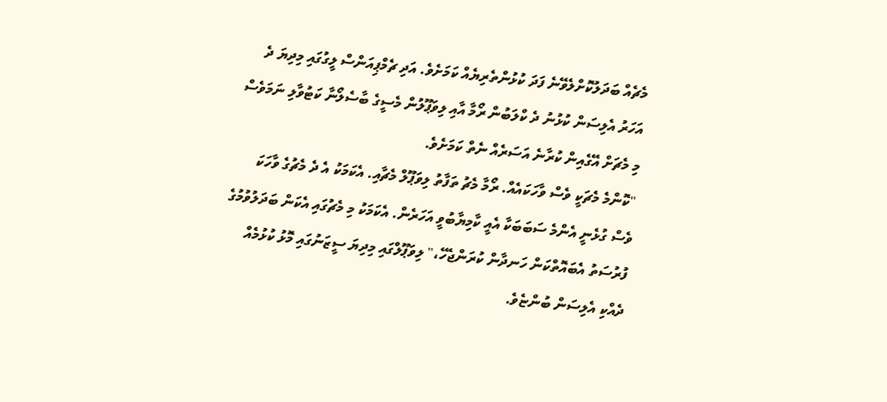މެޗެއް ބަދަލުކޮށްލެވޭނެ ފަދަ ކުޅުންތެރިޔެއް ކަމަށެވެ. އަދި ޗެމްޕިއަންސް ލީގުގައި މިދިޔަ ދެ އަހަރު އެލިސަން ކުޅުނު ދެ ކްލަބުން ރޯމާ އާއި ލިވަޕޫލުން މެސީގެ ބާސެލޯނާ ކަޓުވާލި ނަމަވެސް މި މެޗަށް އޭގެއިން ކުރާނެ އަސަރެއް ނެތް ކަމަށެވެ.
"ކޮންމެ މެޗަކީ ވެސް ވާހަކައެއް. ރޯމާ މެޗު ތަފާތު ލިވަޕޫލް މެޗާއި. އެކަމަކު އެ ދެ މެޗުގެ ވާހަކަ ވެސް ގުޅެނީ އެންމެ ސަބަބަކާ އެއީ ކާމިޔާބުވީ އަހަރެން. އެކަމަކު މި މެޗުގައި އެކަން ބަދަލުވުމުގެ ފުރުސަތު އެބައޮތްކަން ހަނދާން ކުރަންޖެހޭ،" ލިވަޕޫލްގައި މިދިޔަ ސީޒަނުގައި މޮޅު ކުޅުމެއް ދެއްކި އެލިސަން ބުންޏެވެ.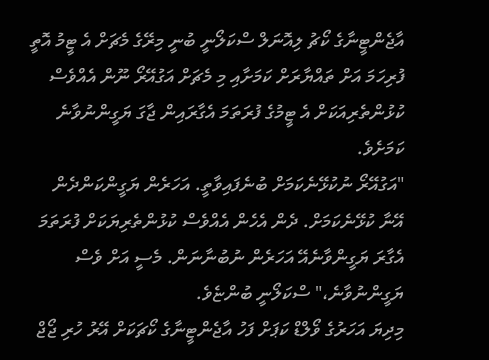އާޖެންޓީނާގެ ކޯޗު ލިއޮނަލް ސްކަލޯނީ ބުނީ މިރޭގެ މެޗަށް އެ ޓީމު އޮތީ ފުރިހަމަ އަށް ތައްޔާރަށް ކަމަށާއި މި މެޗަށް އަގުއޭރޯ ނޫން އެއްވެސް ކުޅުންތެރިއަކަށް އެ ޓީމުގެ ފުރަތަމަ އެގާރައިން ޖާގަ ޔަގީންނުވާނެ ކަމަށެވެ.
"އަގުއޭރޯ ނުކުޅޭނެކަމަށް ބުނެފައިވާތީ. އަހަރެން ޔަގީންކަންދެން އޭނާ ކުޅޭނެކަމަށް. ދެން އެހެން އެއްވެސް ކުޅުންތެރިޔަކަށް ފުރަތަމަ އެގާރަ ޔަގީންވާނެއޭ އަހަރެން ނުބުނާނަން. މެސީ އަށް ވެސް ޔަގީންނުވާނެ،" ސްކަލޯނީ ބުންޏެވެ.
މިދިޔަ އަހަރުގެ ވޯލްޑް ކަޕަށް ފަހު އާޖެންޓީނާގެ ކޯޗަކަށް އޭރު ހުރި ޖޯޖް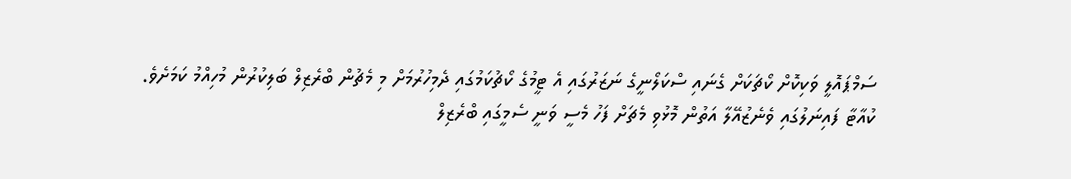ސަމްޕައޮލީ ވަކިކޮށް ކޯޗަކަށް ގެނައި ސްކަލޯނީގެ ނަޒަރުގައި އެ ޓީމުގެ ކޯޗުކަމުގައި ދެމިހުރުމަށް މި މެޗުން ބްރެޒިލް ބަލިކުރުން މުހިއްމު ކަމަށެވެ.
ކުއާޓާ ފައިނަލުގައި ވެނެޒުއޭލާ އަތުން މޮޅުވި މެޗަށް ފަހު މެސީ ވަނީ ސެމީގައި ބްރެޒިލް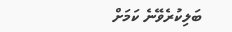ބަލިކުރެވޭނެ ކަމަށް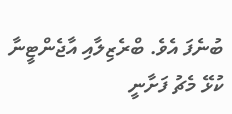ބުނެފަ އެވެ. ބްރެޒިލާއި އާޖެންޓީނާ ކުޅޭ މެޗު ފަށާނީ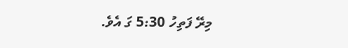މިރޭ ފަތިހު 5:30 ގަ އެވެ.